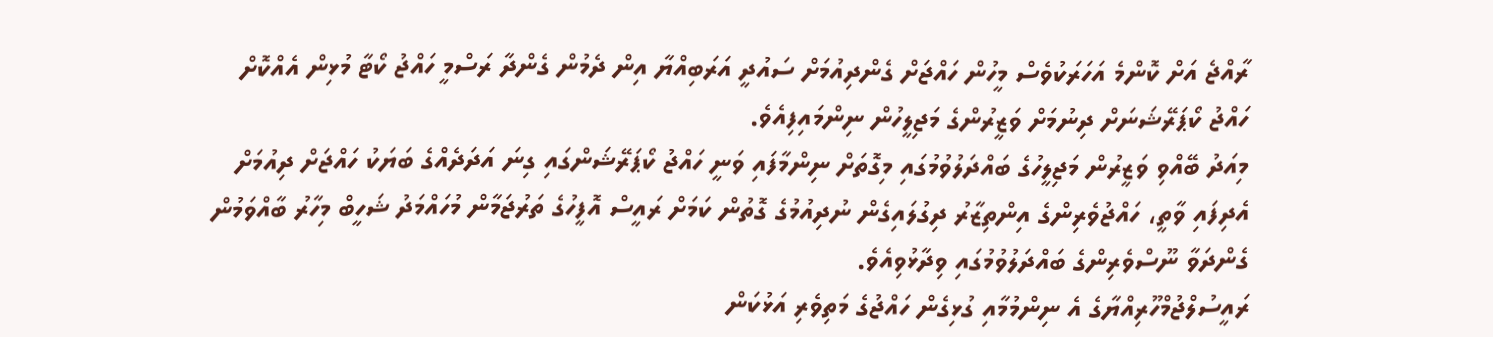ރާއްޖެ އަށް ކޮންމެ އަހަރަކުވެސް މީހުން ހައްޖަށް ގެންދިއުމަށް ސައުދީ އަރަބިއްޔާ އިން ދެމުން ގެންދާ ރަސްމީ ހައްޖު ކޯޓާ މުޅިން އެއްކޮށް ހައްޖު ކޯޕަރޭޝަނަށް ދިނުމަށް ވަޒީރުންގެ މަޖިލީހުން ނިންމައިފިއެވެ.
މިއަދު ބޭއްވި ވަޒީރުން މަޖިލީހުގެ ބައްދަލުވުމުގައި މިގޮތަށް ނިންމާފައި ވަނީ ހައްޖު ކޯޕަރޭޝަންގައި ގިނަ އަދަދެއްގެ ބަޔަކު ހައްޖަށް ދިއުމަށް އެދިފައި ވާތީ، ހައްޖުވެރިންގެ އިންތިޒާރު ދިގުލައިގެން ނުދިއުމުގެ ގޮތުން ކަމަށް ރައީސް އޮފީހުގެ ތަރުޖަމާން މުހައްމަދު ޝަހީބް މިހާރު ބާއްވަމުން ގެންދަވާ ނޫސްވެރިންގެ ބައްދަލުވުމުގައި ވިދާޅުވިއެވެ.
ރައީސުލްޖުމްހޫރިއްޔާގެ އެ ނިންމުމާއި ގުޅިގެން ހައްޖުގެ މަތިވެރި އަޅުކަން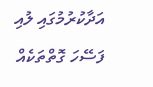އަދާކުރުމުގައި ލުއި ފަސޭހަ ގޮތްތަކެއް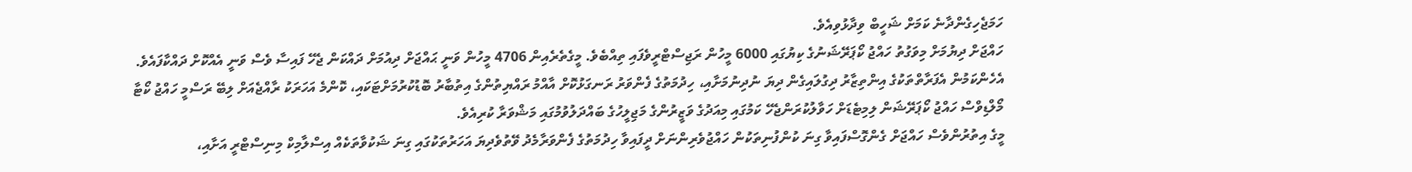ހަމަޖެހިގެންދާނެ ކަމަށް ޝަހީބް ވިދާޅުވިއެވެ.
ހައްޖަށް ދިޔުމަށް މިވަގުތު ހައްޖު ކޯޕަރޭޝަނުގެ ކިޔުގައި 6000 މީހުން ރަޖިސްޓްރީވެފައި ތިއްބެވެ. މީގެތެރެއިން 4706 މީހުން ވަނީ ޙައްޖަށް ދިއުމަށް ދައްކަން ޖެހޭ ފައިސާ ވެސް ވަނީ އެއްކޮށް ދައްކާފައެވެ. އެހެންކަމުން އެފަރާތްތަކުގެ އިންތިޒާރު ދިގުލައިގެން ދިޔަ ނުދިނުމަށާއި، ހިދުމަތުގެ ފެންވަރު ރަނގަޅުކޮށް އާއްމު ރައްޔިތުންގެ އިތުބާރު ބޮޑުކުރުމަށްޓަކައި، ކޮންމެ އަހަރަކު ރާއްޖެއަށް ލިބޭ ރަސްމީ ހައްޖު ކޯޓާ މޯލްޑިވްސް ހައްޖު ކޯޕަރޭޝަން ލިމިޓެޑަށް ހަވާލުކުރަންޖެހޭ ކަމުގައި މިއަދުގެ ވަޒީރުންގެ މަޖިލީހުގެ ބައްދަލުވުމުގައި މަޝްވަރާ ކުރިއެވެ.
މީގެ އިތުރުންވެސް ހައްޖަށް ގެންގޮސްފައިވާ ގިނަ ކުންފުނިތަކުން ހައްޖުވެރިންނަށް ދީފައިވާ ހިދުމަތުގެ ފެންވަރާމެދު ވޭތުވެދިޔަ އަހަރުތަކުގައި ގިނަ ޝަކުވާތަކެއް އިސްލާމިކް މިނިސްޓްރީ އަށާއި،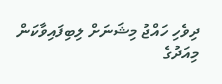ދިވެހި ހައްޖު މިޝަނަށް ލިބިފައިވާކަން މިއަދުގެ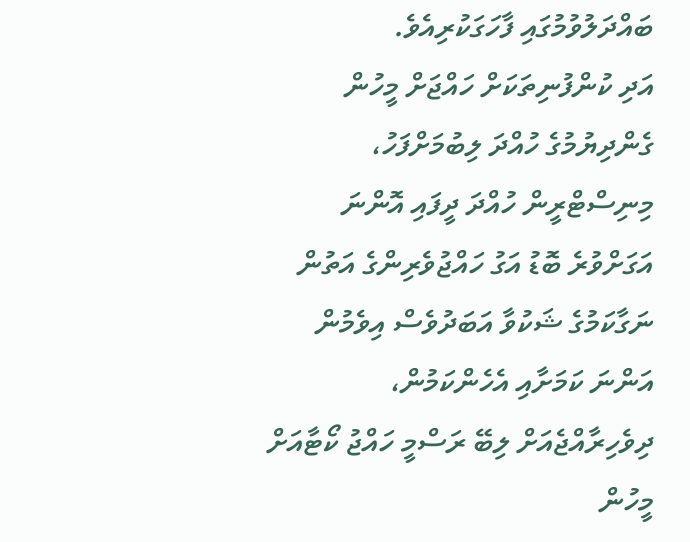ބައްދަލުވުމުގައި ފާހަގަކުރިއެވެ.
އަދި ކުންފުނިތަކަށް ހައްޖަށް މީހުން ގެންދިޔުމުގެ ހުއްދަ ލިބުމަށްފަހު، މިނިސްޓްރީން ހުއްދަ ދީފައި އޮންނަ އަގަށްވުރެ ބޮޑު އަގު ހައްޖުވެރިންގެ އަތުން ނަގާކަމުގެ ޝަކުވާ އަބަދުވެސް އިވެމުން އަންނަ ކަމަށާއި އެހެންކަމުން، ދިވެހިރާއްޖެއަށް ލިބޭ ރަސްމީ ހައްޖު ކޯޓާއަށް މީހުން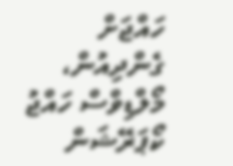ހައްޖަށް ގެންދިއުން، މޯލްޑިވްސް ހައްޖު ކޯޕަރޭޝަން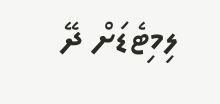ލިމިޓެޑަށް ދޭ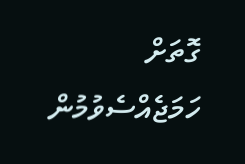ގޮތަށް ހަމަޖެއްސެވުމުން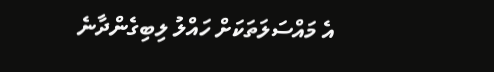އެ މައްސަލަތަކަށް ހައްލު ލިބިގެންދާނެ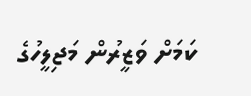ކަމަށް ވަޒީރުން މަޖިލީހުގެ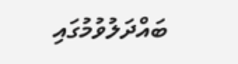ބައްދަލުވުމުގައި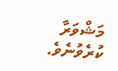މަޝްވަރާ ކުރެވުނެވެ.